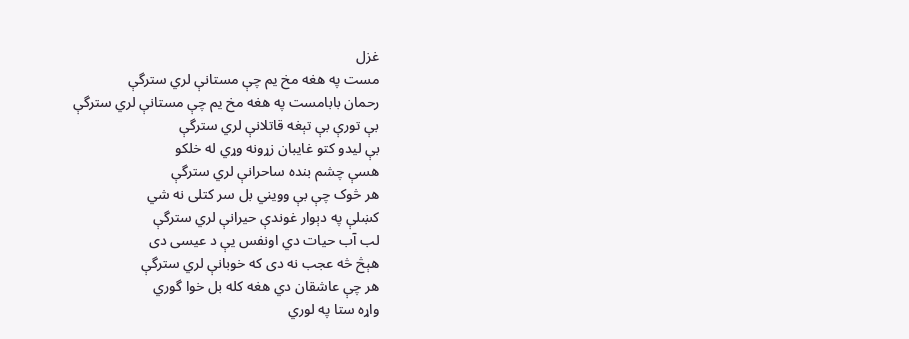غزل
مست په هغه مخ يم چې مستانې لري سترگې
رحمان بابامست په هغه مخ يم چې مستانې لري سترگې
بې تورې بې تېغه قاتلانې لري سترگې
بې ليدو کتو غايبان زړونه وړي له خلکو
هسې چشم بنده ساحرانې لري سترگې
هر څوک چې بې وويني بل سر کتلی نه شي
کښلې په دېوار غوندې حيرانې لري سترگې
لب آب حيات دي اونفس يې د عيسی دی
هېڅ څه عجب نه دی که خوبانې لري سترگې
هر چې عاشقان دي هغه کله بل خوا گوري
واړه ستا په لوري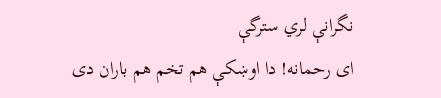نگرانې لري سترگې
ای رحمانه! دا اوښکې هم تخم هم باران دی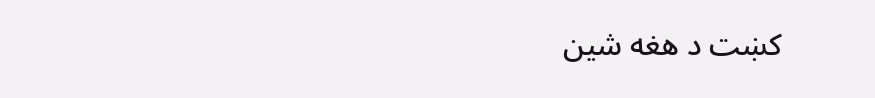کښت د هغه شين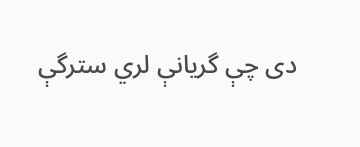دی چې گريانې لري سترگې